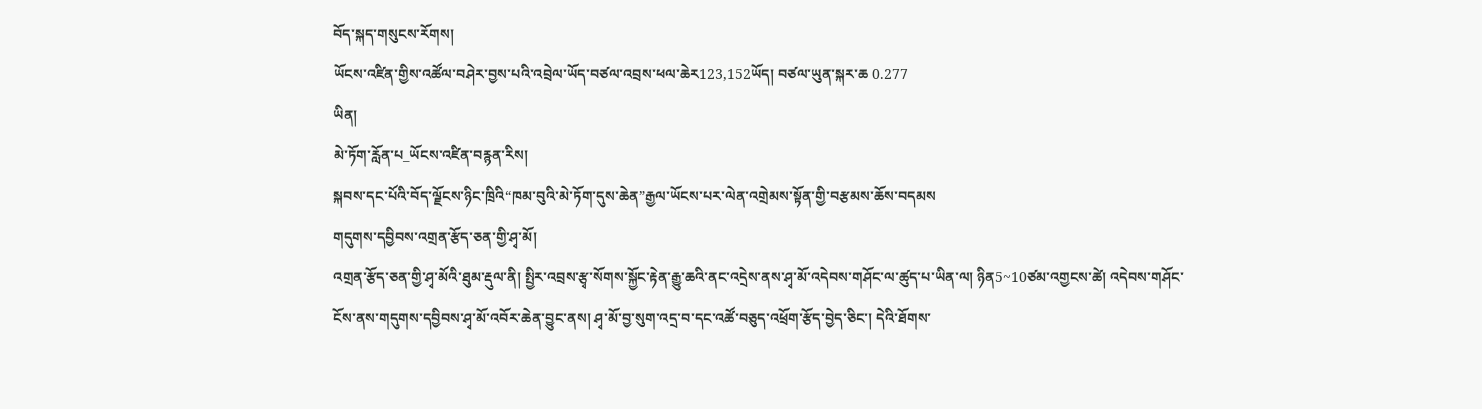བོད་སྐད་གསུངས་རོགས།
ཡོངས་འཛིན་གྱིས་འཚོལ་བཤེར་བྱས་པའི་འབྲེལ་ཡོད་བཙལ་འབྲས་ཕལ་ཆེར123,152ཡོད། བཙལ་ཡུན་སྐར་ཆ 0.277
ཡིན།
མེ་ཏོག་རློན་པ_ཡོངས་འཛིན་བརྙན་རིས།
སྐབས་དང་པོའི་བོད་ལྗོངས་ཉིང་ཁྲིའི“ཁམ་བུའི་མེ་ཏོག་དུས་ཆེན”རྒྱལ་ཡོངས་པར་ལེན་འགྲེམས་སྟོན་གྱི་བརྩམས་ཆོས་བདམས
གདུགས་དབྱིབས་འགྲན་རྩོད་ཅན་གྱི་ཤྭ་མོ།
འགྲན་རྩོད་ཅན་གྱི་ཤྭ་མོའི་ཐུམ་རྡུལ་ནི། སྤྱིར་འབྲས་རྩྭ་སོགས་སྐྱོང་རྟེན་རྒྱུ་ཆའི་ནང་འདྲེས་ནས་ཤྭ་མོ་འདེབས་གཤོང་ལ་ཚུད་པ་ཡིན་ལ། ཉིན5~10ཙམ་འགྱངས་ཚེ། འདེབས་གཤོང་ངོས་ནས་གདུགས་དབྱིབས་ཤྭ་མོ་འབོར་ཆེན་བྱུང་ནས། ཤྭ་མོ་བྱ་སུག་འདྲ་བ་དང་འཚོ་བཅུད་འཕྲོག་རྩོད་བྱེད་ཅིང་། དེའི་ཐོགས་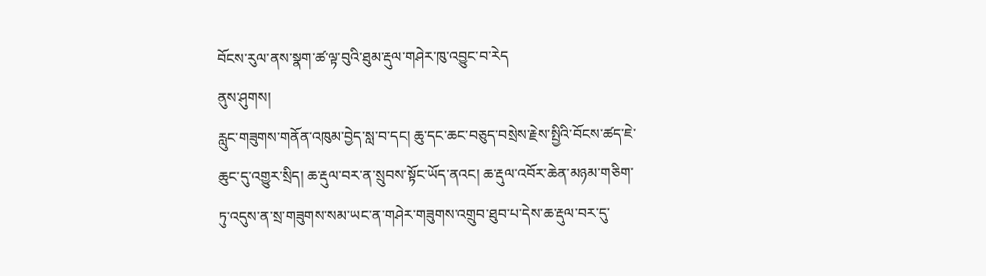བོངས་རུལ་ནས་སྣག་ཚ་ལྟ་བུའི་ཐུམ་རྡུལ་གཤེར་ཁུ་འབྱུང་བ་རེད
ནུས་ཤུགས།
རླུང་གཟུགས་གནོན་འཁུམ་བྱེད་སླ་བ་དང། ཆུ་དང་ཆང་བཅུད་བསྲེས་རྗེས་སྤྱིའི་བོངས་ཚད་ཇེ་ཆུང་དུ་འགྱུར་སྲིད། ཆ་རྡུལ་བར་ན་སྲུབས་སྟོང་ཡོད་ནའང། ཆ་རྡུལ་འབོར་ཆེན་མཉམ་གཅིག་ཏུ་འདུས་ན་སྲ་གཟུགས་སམ་ཡང་ན་གཤེར་གཟུགས་འགྲུབ་ཐུབ་པ་དེས་ཆ་རྡུལ་བར་དུ་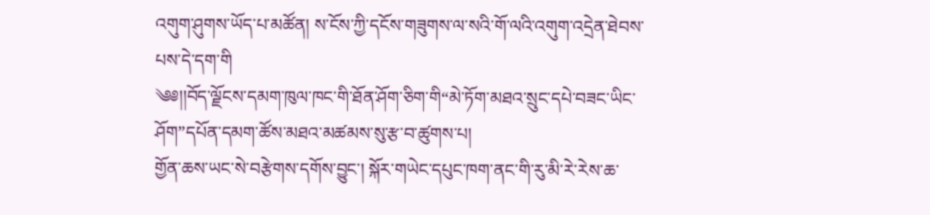འགུག་ཤུགས་ཡོད་པ་མཚོན། ས་ངོས་ཀྱི་དངོས་གཟུགས་ལ་སའི་གོ་ལའི་འགུག་འདྲེན་ཐེབས་པས་དེ་དག་གི
༄༅།།བོད་ལྗོངས་དམག་ཁུལ་ཁང་གི་ཐོན་ཤོག་ཅིག་གི“མེ་ཏོག་མཐའ་སྲུང་དཔེ་བཟང་ཡིང་ཤོག”དཔོན་དམག་ཚོས་མཐའ་མཚམས་སུ་རྩ་བ་ཚུགས་པ།
གྱོན་ཆས་ཡང་སེ་བརྩེགས་དགོས་བྱུང་། སྐོར་གཡེང་དཔུང་ཁག་ནང་གི་རུ་མི་རེ་རེས་ཆ་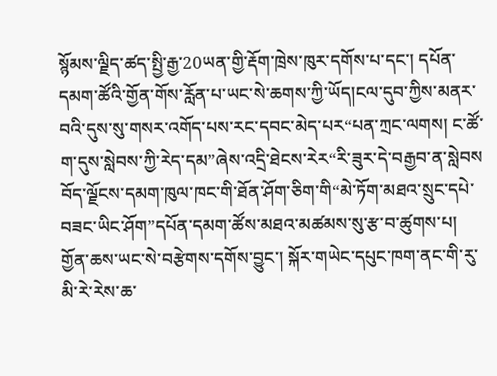སྙོམས་ལྗིད་ཚད་སྤྱི་རྒྱ་20ཡན་གྱི་རྡོག་ཁྲེས་ཁུར་དགོས་པ་དང་། དཔོན་དམག་ཚོའི་གྱོན་གོས་རློན་པ་ཡང་སེ་ཆགས་ཀྱི་ཡོད།ངལ་དུབ་ཀྱིས་མནར་བའི་དུས་སུ་གསར་འགོད་པས་རང་དབང་མེད་པར“པན་ཀྲང་ལགས། ང་ཚོ་ག་དུས་སླེབས་ཀྱི་རེད་དམ”ཞེས་འདྲི་ཐེངས་རེར“རི་ཟུར་དེ་བརྒྱབ་ན་སླེབས
བོད་ལྗོངས་དམག་ཁུལ་ཁང་གི་ཐོན་ཤོག་ཅིག་གི“མེ་ཏོག་མཐའ་སྲུང་དཔེ་བཟང་ཡིང་ཤོག”དཔོན་དམག་ཚོས་མཐའ་མཚམས་སུ་རྩ་བ་ཚུགས་པ།
གྱོན་ཆས་ཡང་སེ་བརྩེགས་དགོས་བྱུང་། སྐོར་གཡེང་དཔུང་ཁག་ནང་གི་རུ་མི་རེ་རེས་ཆ་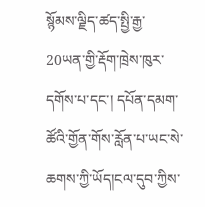སྙོམས་ལྗིད་ཚད་སྤྱི་རྒྱ་20ཡན་གྱི་རྡོག་ཁྲེས་ཁུར་དགོས་པ་དང་། དཔོན་དམག་ཚོའི་གྱོན་གོས་རློན་པ་ཡང་སེ་ཆགས་ཀྱི་ཡོད།ངལ་དུབ་ཀྱིས་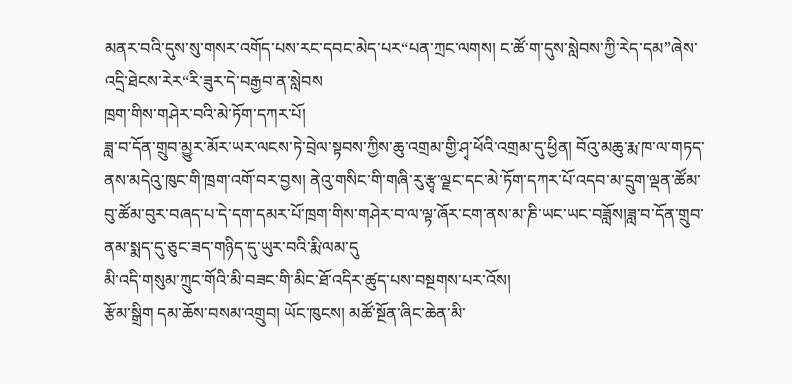མནར་བའི་དུས་སུ་གསར་འགོད་པས་རང་དབང་མེད་པར“པན་ཀྲང་ལགས། ང་ཚོ་ག་དུས་སླེབས་ཀྱི་རེད་དམ”ཞེས་འདྲི་ཐེངས་རེར“རི་ཟུར་དེ་བརྒྱབ་ན་སླེབས
ཁྲག་གིས་གཤེར་བའི་མེ་ཏོག་དཀར་པོ།
ཟླ་བ་དོན་གྲུབ་མྱུར་མོར་ཡར་ལངས་ཏེ་བྲེལ་སྟབས་ཀྱིས་ཆུ་འགྲམ་གྱི་ཤྭ་ཕོའི་འགྲམ་དུ་ཕྱིན། བོའུ་མཆུ་རྨ་ཁ་ལ་གཏད་ནས་མདེའུ་ཁུང་གི་ཁྲག་འགོ་བར་བྱས། ནེའུ་གསིང་གི་གཞི་རུ་རྩྭ་ལྗང་དང་མེ་ཏོག་དཀར་པོ་འདབ་མ་དྲུག་ལྡན་ཚོམ་བུ་ཚོམ་བུར་བཞད་པ་དེ་དག་དམར་པོ་ཁྲག་གིས་གཤེར་བ་ལ་ལྟ་ཞོར་ངག་ནས་མ་ཎི་ཡང་ཡང་བཟློས།ཟླ་བ་དོན་གྲུབ་ནམ་སྨད་དུ་ཅུང་ཟད་གཉིད་དུ་ཡུར་བའི་རྨི་ལམ་དུ
མི་འདི་གསུམ་ཀྲུང་གོའི་མི་བཟང་གི་མིང་ཐོ་འདིར་ཚུད་པས་བསྔགས་པར་འོས།
རྩོམ་སྒྲིག དམ་ཆོས་བསམ་འགྲུབ། ཡོང་ཁུངས། མཚོ་སྔོན་ཞིང་ཆེན་མི་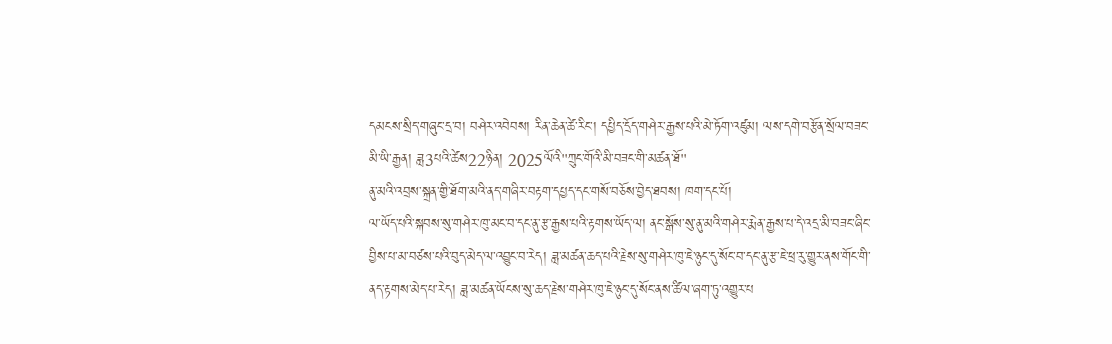དམངས་སྲིད་གཞུང་དྲ་བ། བཤེར་འབེབས། རིན་ཆེན་ཚེ་རིང་། དཔྱིད་དྲོད་གཤེར་རྒྱས་པའི་མེ་ཏོག་འཛུམ། ལས་དགེ་བརྩོན་སྲོལ་བཟང་མི་ཡི་རྒྱན། ཟླ3པའི་ཚེས22ཉིན། 2025ལོའི"ཀྲུང་གོའི་མི་བཟང་གི་མཚན་ཐོ"
ནུ་མའི་འབྲས་སྐྲན་གྱི་ཐོག་མའི་ནད་གཞིར་བརྟག་དཔྱད་དང་གསོ་བཅོས་བྱེད་ཐབས། ཁག་དང་པོ།
ལ་ཡོད་པའི་སྐབས་སུ་གཤེར་ཁུ་མང་བ་དང་ནུ་རྩ་རྒྱས་པའི་རྟགས་ཡོད་ལ། ནང་སྒོས་སུ་ནུ་མའི་གཤེར་རྨེན་རྒྱས་པ་དེ་འདྲ་མི་བཟང་ཞིང་བྱིས་པ་མ་བཙས་པའི་བུད་མེད་ལ་འབྱུང་བ་རེད། ཟླ་མཚན་ཆད་པའི་རྗེས་སུ་གཤེར་ཁུ་ཇེ་ཉུང་དུ་སོང་བ་དང་ནུ་རྩ་ཇེ་ཕྲ་རུ་གྱུར་ནས་གོང་གི་ནད་རྟགས་མེད་པ་རེད། ཟླ་མཚན་ཡོངས་སུ་ཆད་རྗེས་གཤེར་ཁུ་ཇེ་ཉུང་དུ་སོང་ནས་ཚིལ་ཞག་ཏུ་འགྱུར་པ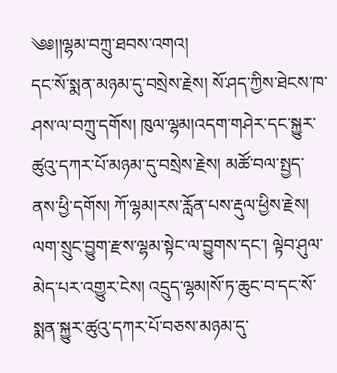༄༅།།ལྷམ་བཀྲུ་ཐབས་འགའ།
དང་སོ་སྨན་མཉམ་དུ་བསྲེས་རྗེས། སོ་ཤད་ཀྱིས་ཐེངས་ཁ་ཤས་ལ་བཀྲུ་དགོས། ཁུལ་ལྷམ།འདག་གཤེར་དང་སྐྱུར་ཚུའུ་དཀར་པོ་མཉམ་དུ་བསྲེས་རྗེས། མཚོ་བལ་སྤྱད་ནས་ཕྱི་དགོས། ཀོ་ལྷམ།རས་རློན་པས་རྡུལ་ཕྱིས་རྗེས། ལག་སྲུང་བྱུག་རྫས་ལྷམ་སྟེང་ལ་བྱུགས་དང་། ལྟེབ་ཤུལ་མེད་པར་འགྱུར་ངེས། འདྲུད་ལྷམ།སོ་ཏ་ཆུང་བ་དང་སོ་སྨན་སྐྱུར་ཚུའུ་དཀར་པོ་བཅས་མཉམ་དུ་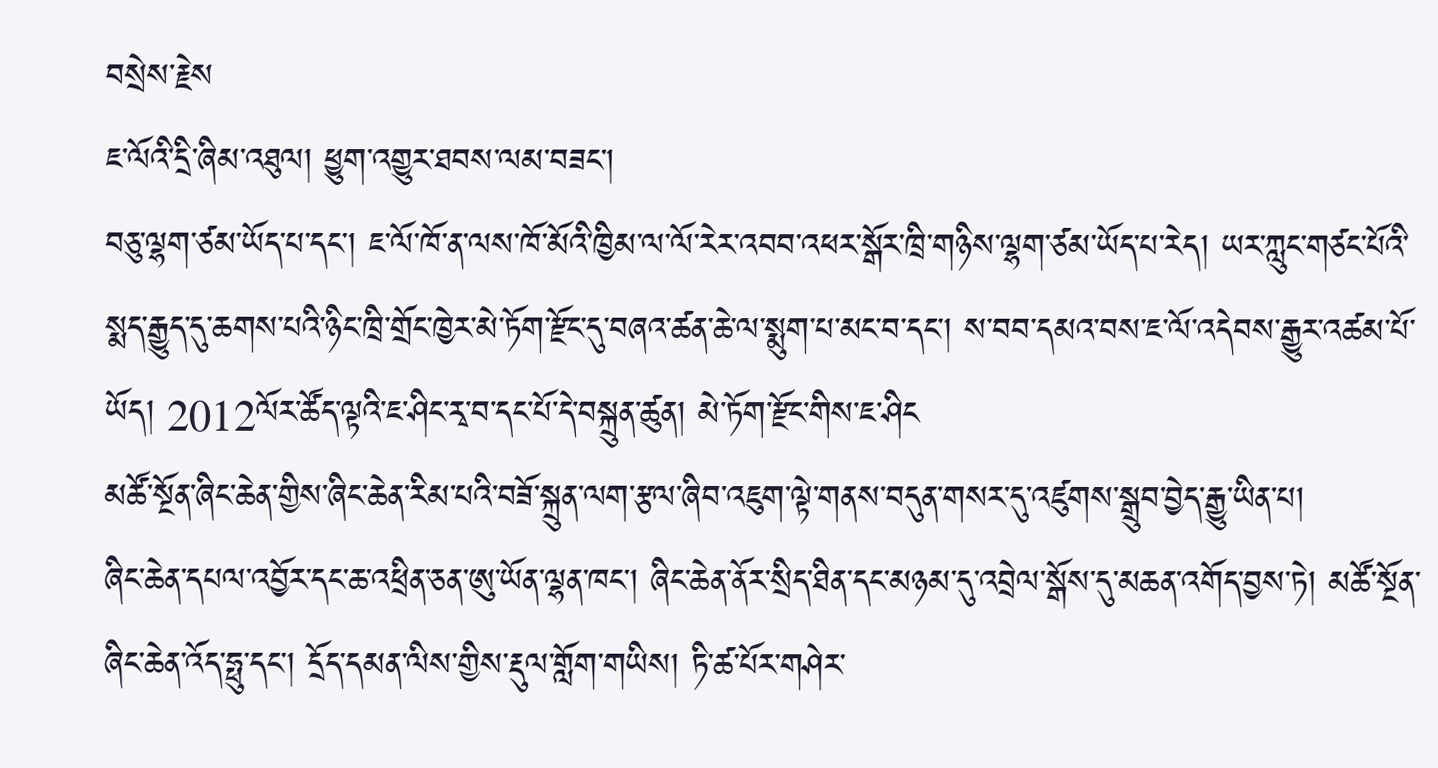བསྲེས་རྗེས
ཇ་ལོའི་དྲི་ཞིམ་འཐུལ། ཕྱུག་འགྱུར་ཐབས་ལམ་བཟང་།
བཅུ་ལྷག་ཙམ་ཡོད་པ་དང་། ཇ་ལོ་ཁོ་ན་ལས་ཁོ་མོའི་ཁྱིམ་ལ་ལོ་རེར་འབབ་འཕར་སྒོར་ཁྲི་གཉིས་ལྷག་ཙམ་ཡོད་པ་རེད། ཡར་ཀླུང་གཙང་པོའི་སྨད་རྒྱུད་དུ་ཆགས་པའི་ཉིང་ཁྲི་གྲོང་ཁྱེར་མེ་ཏོག་རྫོང་དུ་བཞའ་ཚན་ཆེ་ལ་སྨུག་པ་མང་བ་དང་། ས་བབ་དམའ་བས་ཇ་ལོ་འདེབས་རྒྱུར་འཚམ་པོ་ཡོད། 2012ལོར་ཚོད་ལྟའི་ཇ་ཤིང་རྭ་བ་དང་པོ་དེ་བསྐྲུན་ཚུན། མེ་ཏོག་རྫོང་གིས་ཇ་ཤིང
མཚོ་སྔོན་ཞིང་ཆེན་གྱིས་ཞིང་ཆེན་རིམ་པའི་བཟོ་སྐྲུན་ལག་རྩལ་ཞིབ་འཇུག་ལྟེ་གནས་བདུན་གསར་དུ་འཛུགས་སྒྲུབ་བྱེད་རྒྱུ་ཡིན་པ།
ཞིང་ཆེན་དཔལ་འབྱོར་དང་ཆ་འཕྲིན་ཅན་ཨུ་ཡོན་ལྷན་ཁང་། ཞིང་ཆེན་ནོར་སྲིད་ཐིན་དང་མཉམ་དུ་འབྲེལ་སྒོས་དུ་མཆན་འགོད་བྱས་ཏེ། མཚོ་སྔོན་ཞིང་ཆེན་འོད་ཧྥུ་དང་། དྲོད་དམན་ལིས་གྱིས་རྡུལ་གློག་གཡིས། ཏི་ཚ་པོར་གཤེར་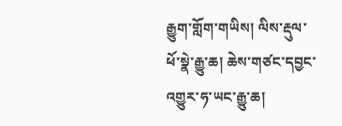རྒྱུག་གློག་གཡིས། ལིས་རྡུལ་ཕོ་སྣེ་རྒྱུ་ཆ། ཆེས་གཙང་དབྱང་འགྱུར་ཧ་ཡང་རྒྱུ་ཆ།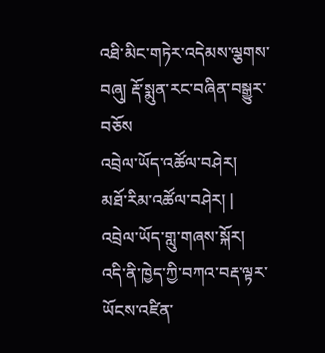འཐི་མིང་གཏེར་འདེམས་ལྕགས་བཞུ། རྡོ་སྨུན་རང་བཞིན་བསྒྱུར་བཅོས
འབྲེལ་ཡོད་འཚོལ་བཤེར།
མཐོ་རིམ་འཚོལ་བཤེར། |
འབྲེལ་ཡོད་གླུ་གཞས་སྐོར།
འདི་ནི་ཁྱེད་ཀྱི་བཀའ་བརྡ་ལྟར་ཡོངས་འཛིན་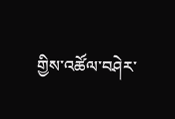གྱིས་འཚོལ་བཤེར་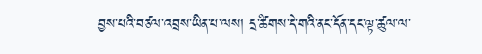བྱས་པའི་བཙལ་འབྲས་ཡིན་པ་ལས། དྲ་ཚིགས་དེ་གའི་ནང་དོན་དང་ལྟ་ཚུལ་ལ་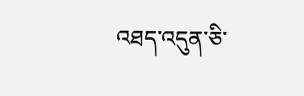འཐད་འདུན་ཅི་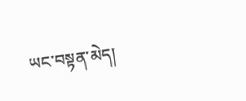ཡང་བསྟན་མེད།